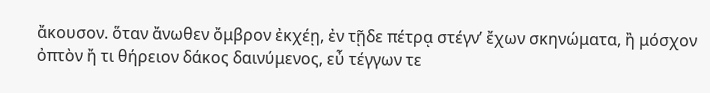ἄκουσον. ὅταν ἄνωθεν ὄμβρον ἐκχέῃ, ἐν τῇδε πέτρᾳ στέγν’ ἔχων σκηνώματα, ἢ μόσχον ὀπτὸν ἤ τι θήρειον δάκος δαινύμενος, εὖ τέγγων τε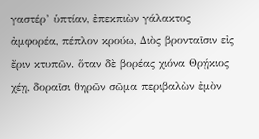γαστέρ’ ὑπτίαν, ἐπεκπιὼν γάλακτος ἀμφορέα, πέπλον κρούω, Διὸς βρονταῖσιν εἰς ἔριν κτυπῶν. ὅταν δὲ βορέας χιόνα Θρῄκιος χέῃ, δοραῖσι θηρῶν σῶμα περιβαλὼν ἐμὸν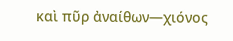καὶ πῦρ ἀναίθων—χιόνος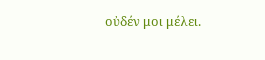οὐδέν μοι μέλει.